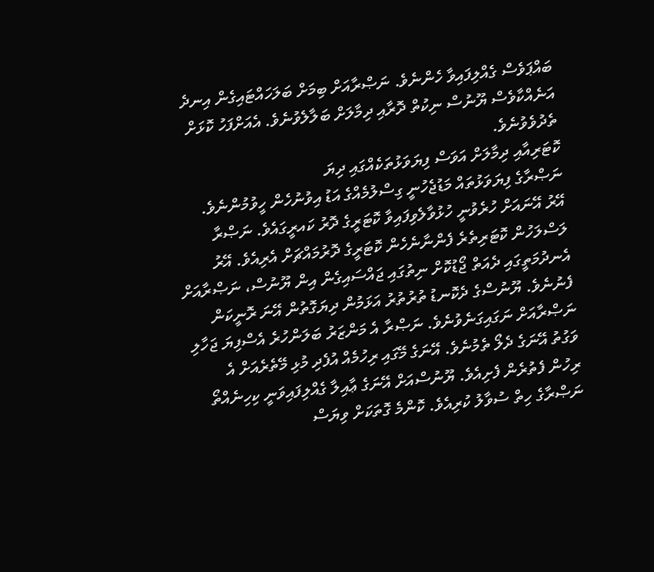ބައްޕަވެސް ގެއްލިފައިވާ ހެންނެވެ. ނަޞްރާއަށް ބިމަށް ބަލަހައްޓައިގެން އިނދެ
އަނެއްކާވެސް ޔޫނުސް ނިކުތް ދޮރާއި ދިމާލަށް ބަލާލެވުނެވެ. އެއަށްފަހު ކޮޅަށް
ތެދުވެވުނެވެ.
ކޮޓަރިއާއި ދިމާލަށް އަވަސް ފިޔަވަޅުތަކެއްގައި ދިޔަ
ނަޞްރާގެ ފިޔަވަޅުތައް މަޑުޖެހުނީ ގިސްލުމެއްގެ އަޑު އިވުނުހެން ހީވުމުންނެވެ.
އޭރު އޭނައަށް ހުރެވުނީ ހުޅުވާލެވިފައިވާ ކޮޓަރީގެ ދޮރު ކައރީގައެވެ. ނަޞްރާ
ލަސްލަހުން ކޮޓަރިތެރެ ފެންނާނެހެން ކޮޓަރީގެ ދޮރުމައްޗަށް އެރިއެވެ. އޭރު
އެނދުމަތީގައި ދެއަތް ޖޯޑުކޮށް ނިތުގައި ޖައްސައިގެން އިން ޔޫނުސް، ނަޞްރާއަށް
ފެނުނެވެ. ޔޫނުސްގެ ދެކޮނޑު ތުރުތުރު އަޅަމުން ދިޔަގޮތުން އޭނަ ރޮނީކަން
ނަޞްރާއަށް ނަގައިގަނެވުނެވެ. ނަޞްރާ އެ މަންޒަރު ބަލަންހުރެ އެސްފިޔަ ޖަހާލި
ވަގުތު އޭނަގެ ދެލޯ ތެމުނެވެ. އޭނަގެ މޭގައި ރިހުމެއް އުފެދި މުޅި މޭތެރެއަށް އެ
ރިހުން ފެތުރެން ފެށިއެވެ. ޔޫނުސްއަށް އޭނަގެ ޢާއިލާ ގެއްލިފައިވަނީ ކިހިނެއްތޯ
ނަޞްރާގެ ހިތް ސުވާލު ކުރިއެވެ. ކޮންމެ ގޮތަކަށް ވިޔަސް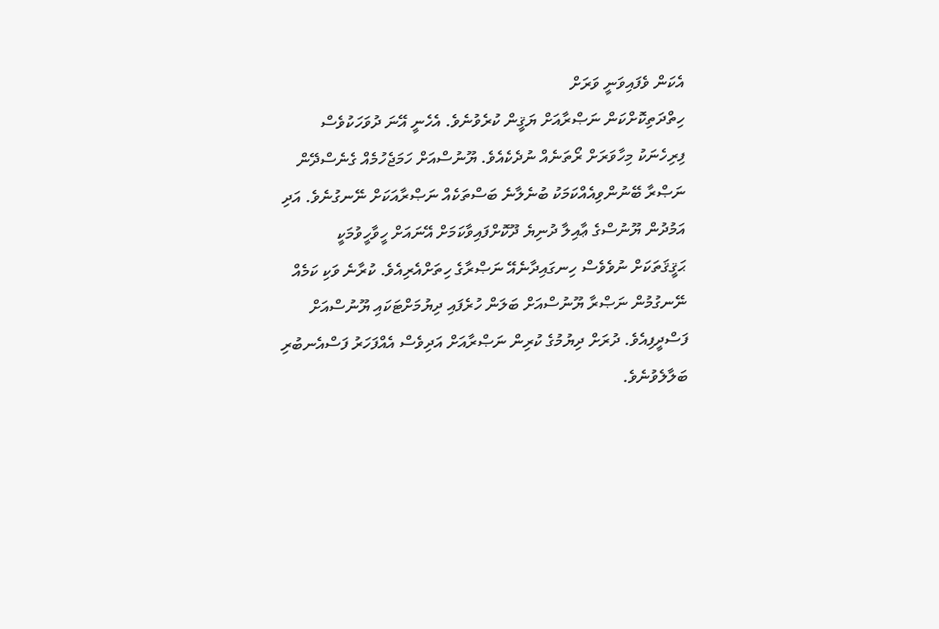އެކަން ވެފައިވަނީ ވަރަށް
ހިތްދަތިކޮށްކަން ނަޞްރާއަށް ޔަޤީން ކުރެވުނެވެ. އެހެނީ އޭނަ ދުވަހަކުވެސް
ފިރިހެނަކު މިހާވަރަށް ރޯތަނެއް ނުދެކެއެވެ. ޔޫނުސްއަށް ހަމަޖެހުމެއް ގެނެސްދޭން
ނަޞްރާ ބޭނުންވިއެއްކަމަކު ބުނެލާނެ ބަސްތަކެއް ނަޞްރާއަކަށް ނޭނގުނެވެ. އަދި
އަމުދުން ޔޫނުސްގެ ޢާއިލާ ދުނިޔެ ދޫކޮށްފައިވާކަމަށް އޭނައަށް ހީވާހީވުމަކީ
ޙަޤީޤަތަކަށް ނުވެވެސް ހިނގައިދާނެއޭ ނަޞްރާގެ ހިތަށްއެރިއެވެ. ކުރާނެ ވަކި ކަމެއް
ނޭނގުމުން ނަޞްރާ ޔޫނުސްއަށް ބަލަން ހުރެފައި ދިޔުމަށްޓަކައި ޔޫނުސްއަށް
ފަސްދީފިއެވެ. ދުރަށް ދިޔުމުގެ ކުރިން ނަޞްރާއަށް އަދިވެސް އެއްފަހަރު ފަސްއެނބުރި
ބަލާލެވުނެވެ.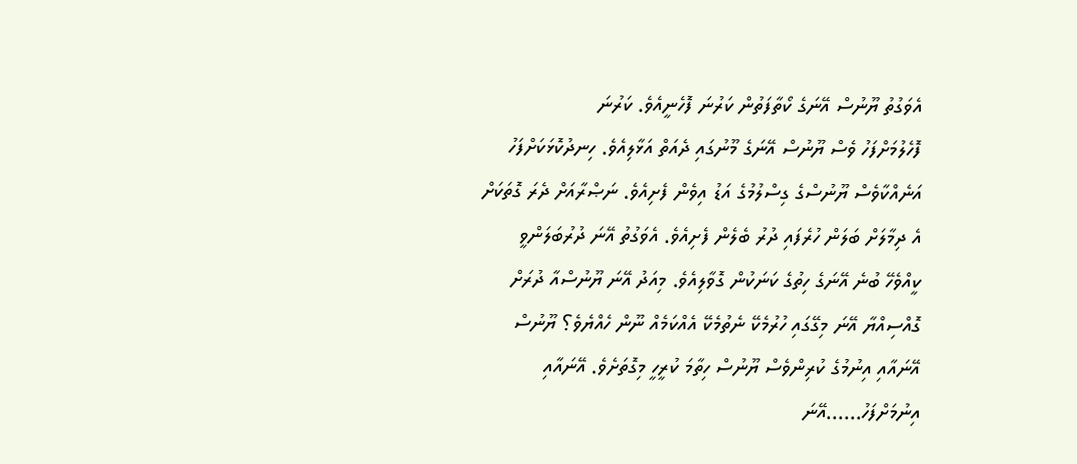އެވަގުތު ޔޫނުސް އޭނަގެ ކޯތާފަތުން ކަރުނަ ފޮހެނީއެވެ. ކަރުނަ
ފޮހެލުމަށްފަހު ވެސް ޔޫނުސް އޭނަގެ މޫނުގައި ދެއަތް އަޅާލިއެވެ. ހިނދުކޮޅަކަށްފަހު
އަނެއްކާވެސް ޔޫނުސްގެ ގިސްލުމުގެ އަޑު އިވެން ފެށިއެވެ. ނަޞްރާއަށް ދެރަ ގޮތަކަށް
އެ ދިމާލަށް ބަލަން ހުރެފައި ދުރު ބެލެން ފެށިއެވެ. އެވަގުތު އޭނަ ދުރުބަލަންވީ
ކީއްވެހޭ ބުނެ އޭނަގެ ހިތުގެ ކަނަކުން ގޮވާލިއެވެ. މިއަދު އޭނަ ޔޫނުސްއާ ދުރަށް
ގޮއްސިއްޔާ އޭނަ މިގޭގައި ހުރުމެކޭ ނެތުމެކޭ އެއްކަމެއް ނޫން ހެއްޔެވެ؟ ޔޫނުސް
އޭނައާއި އިނުމުގެ ކުރިންވެސް ޔޫނުސް ހިތާމަ ކުރީހީ މިގޮތަށެވެ. އޭނައާއި
އިނުމަށްފަހު......އޭނަ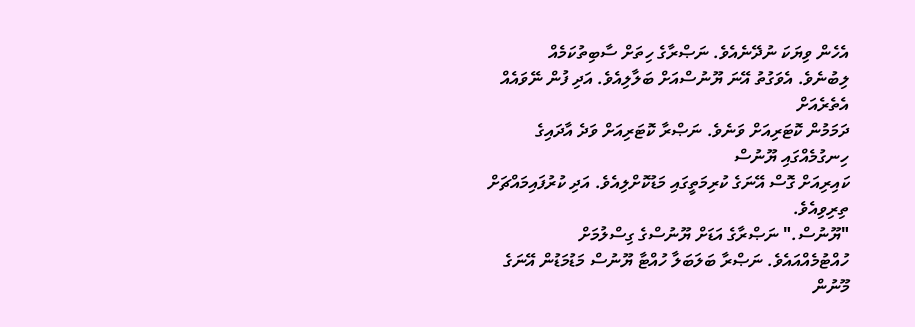އެހެން ވިޔަކަ ނުދޭނެއެވެ. ނަޞްރާގެ ހިތަށް ސާބިތުކަމެއް
ލިބުނެވެ. އެވަގުތު އޭނަ ޔޫނުސްއަށް ބަލާލިއެވެ. އަދި ފުން ނޭވައެއް އެތެރެއަށް
ދަމަމުން ކޮޓަރިއަށް ވަނެވެ. ނަޞްރާ ކޮޓަރިއަށް ވަދެ އާދައިގެ ހިނގުމެއްގައި ޔޫނުސް
ކައިރިއަށް ގޮސް އޭނަގެ ކުރިމަތީގައި މަޑުކޮށްލިއެވެ. އަދި ކުރުފައިމައްޗަށް
ތިރިވިއެވެ.
"ޔޫނުސް." ނަޞްރާގެ އަޑަށް ޔޫނުސްގެ ގިސްލުމަށް
ހުއްޓުމެއްއައެވެ. ނަޞްރާ ބަލަބަލާ ހުއްޓާ ޔޫނުސް މަޑުމަޑުން އޭނަގެ މޫނުން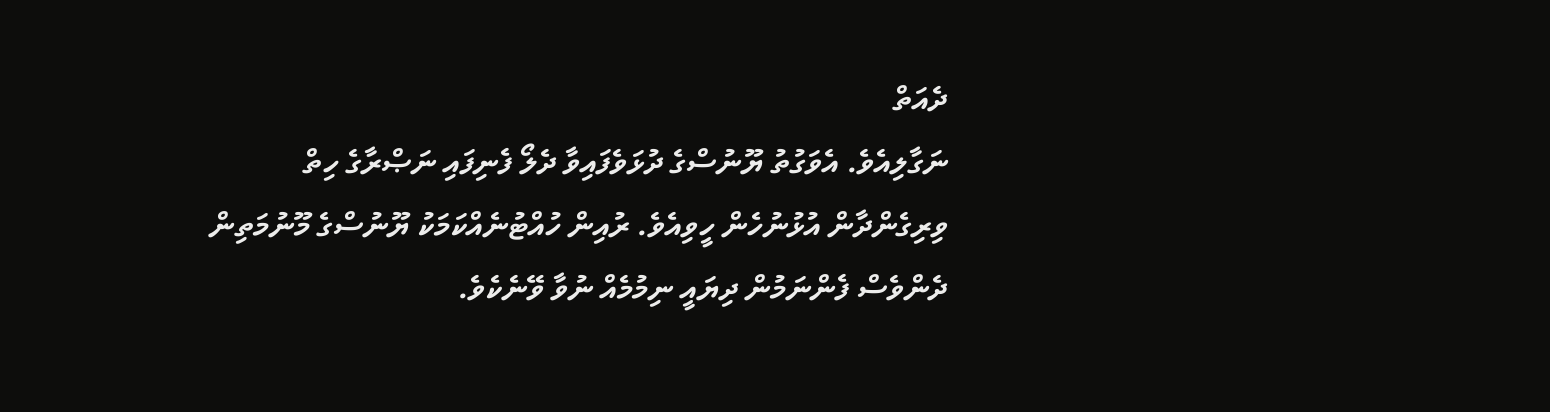ދެއަތް
ނަގާލިއެވެ. އެވަގުތު ޔޫނުސްގެ ދުޅަވެފައިވާ ދެލޯ ފެނިފައި ނަޞްރާގެ ހިތް
ވިރިގެންދާން އުޅުނުހެން ހީވިއެވެ. ރުއިން ހުއްޓުނެއްކަމަކު ޔޫނުސްގެ މޫނުމަތިން
ދެންވެސް ފެންނަމުން ދިޔައީ ނިމުމެއް ނުވާ ވޭނެކެވެ.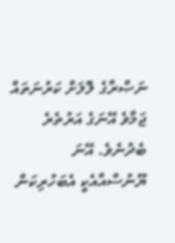ނަޞްރާގެ ލޮލަށް ކަރުނަތައް
ޖަމާވެ އޭނަގެ އަރުތެރެ ބެދުނެވެ. އޭނަ ޔޫނުސްއާއެކީ އެބަހުރިކަން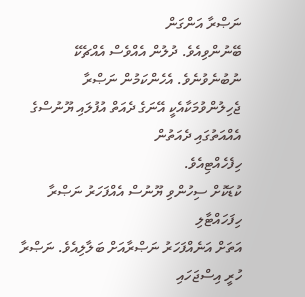ނަޞްރާ އަންގަން
ބޭނުންވިއެވެ. ދުލުން އެއްވެސް އެއްޗެކޭ ނުބުނެވުނެވެ. އެހެންކަމުން ނަޞްރާ
ޖެހިލުންވުމަކާއެކީ އޭނަގެ ދެއަތް އުފުލައި ޔޫނުސްގެ އެއްއަތުގައި ދެއަތުން
ހިފެހެއްޓިއެވެ.
ކުޑަކޮށް ސިހުންވި ޔޫނުސް އެއްފަހަރު ނަޞްރާ ހިފަހައްޓާލި
އަތަށް އަނެއްފަހަރު ނަޞްރާއަށް ބަލާލިއެވެ. ނަޞްރާ ހުރީ އިސްޖަހައި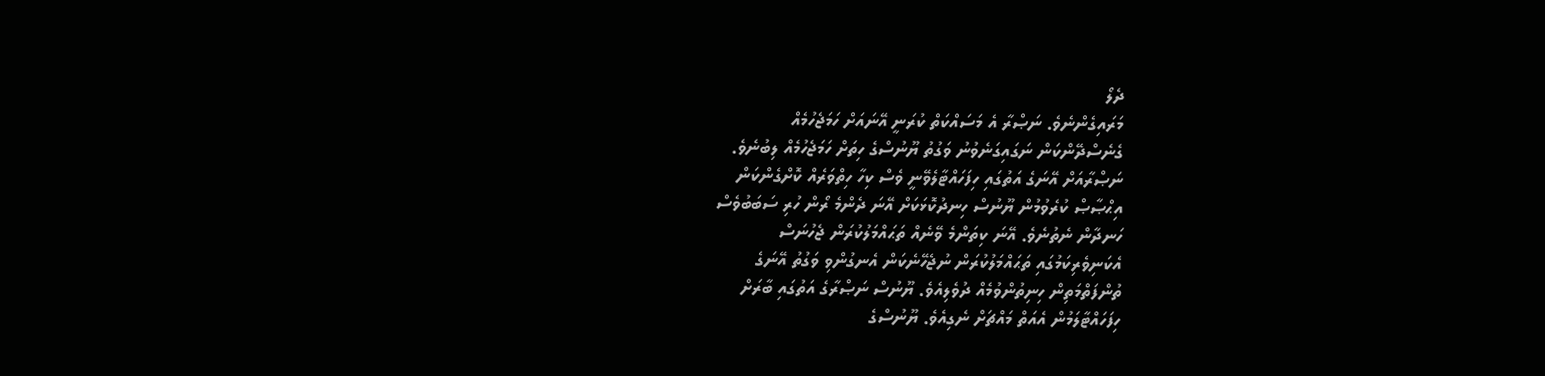ދެލޯ
މަރައިގެންނެވެ. ނަޞްރާ އެ މަސައްކަތް ކުރަނީ އޭނައަށް ހަމަޖެހުމެއް
ގެނެސްދޭންކަން ނަގައިގަނެވުނު ވަގުތު ޔޫނުސްގެ ހިތަށް ހަމަޖެހުމެއް ލިބުނެވެ.
ނަޞްރާއަށް އޭނަގެ އަތުގައި ހިފަހައްޓާލެވޭނީ ވެސް ކިހާ ހިތްވަރެއް ކޮށްގެންކަން
އިޙްޞާޞް ކުރެވުމުން ޔޫނުސް ހިނދުކޮޅަކަށް އޭނަ ދެންމެ ރޯން ހުރި ސަބަބުވެސް
ހަނދާން ނެތުނެވެ. އޭނަ ކިތަންމެ ވޭނެއް ތަޙައްމަލުކުރަން ޖެހުނަސް
އެކަނިވެރިކަމުގައި ތަޙައްމަލުކުރަން ނުޖެހޭނެކަން އެނގުންވި ވަގުތު އޭނަގެ
ތުންފަތްމަތިން ހިނިތުންވުމެއް ދުވެލިއެވެ. ޔޫނުސް ނަޞްރާގެ އަތުގައި ބާރަށް
ހިފަހައްޓާލަމުން އެއަތް މައްޗަށް ނެގިއެވެ. ޔޫނުސްގެ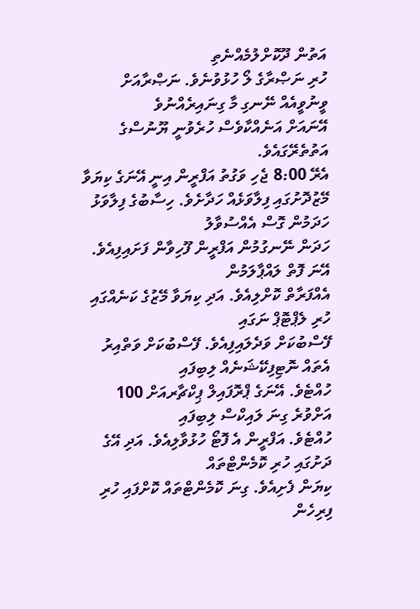އަތުން ދޫކޮށްލުމެއްނެތި
ހުރި ނަޞްރާގެ ލޯ ހުޅުވުނެވެ. ނަޞްރާއަށް ވީނުވީއެއް ނޭނގި މާ ގިނައިރެއްނުވެ
އޭނައަށް އަނެއްކާވެސް ހުރެވުނީ ޔޫނުސްގެ އަތުތެރޭގައެވެ.
އެރޭ 8:00 ޖެހި ވަގުތު އަފްރީން އިނީ އޭނަގެ ކިޔަވާ
މޭޒުދޮށުގައި ފިލާވަޅެއް ހަދާށެވެ. ހިސާބުގެ ފިލާވަޅު ހަދަމުން ގޮސް އެއްސުވާލު
ހަދަން ނޭނގުމުން އަފްރީން ފޫހިވާން ފަށައިފިއެވެ. އޭނަ ފޮތް ލައްޕާލަމުން
އެއްފަރާތް ކޮށްލިއެވެ. އަދި ކިޔަވާ މޭޒުގެ ކަނެއްގައި ހުރި ލެޕްޓޮޕް ނަގައި
ފޭސްބުކަށް ވަދެލައިފިއެވެ. ފޭސްބުކަށް ވަތްއިރު އެތައް ނޮޓިފިކޭޝަނެއް ލިބިފައި
ހުއްޓެވެ. އޭނަގެ ޕްރޮފައިލް ޕިކްޗާރއަށް 100 އަށްވުރެ ގިނަ ލައިކްސް ލިބިފައި
ހުއްޓެވެ. އަފްރީން އެ ފޮޓޯ ހުޅުވާލިއެވެ. އަދި އޭގެ ދަށުގައި ހުރި ކޮމެންޓްތައް
ކިޔަން ފެށިއެވެ. ގިނަ ކޮމެންޓްތައް ކޮށްފައި ހުރި ފިރިހެން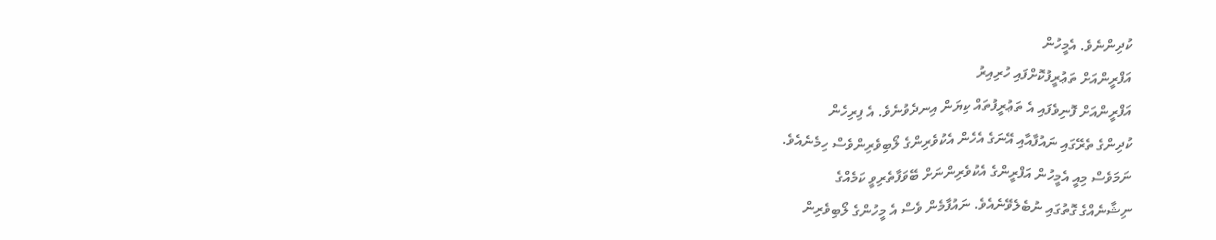ކުދިންނެވެ. އެމީހުން
އަފްރީންއަށް ތަޢުރީފުކޮށްފައި ހުރިއިރު
އަފްރީންއަށް ފޮނިވެފައި އެ ތަޢުރީފުތައް ކިޔަން އިނދެވުނެވެ. އެ ފިރިހެން
ކުދިންގެ ތެރޭގައި ނައުފާއާއި އޭނަގެ އެހެން އެކުވެރިންގެ ލޯބިވެރިންވެސް ހިމެނެއެވެ.
ނަމަވެސް މިއީ އެމީހުން އަފްރީންގެ އެކުވެރިންނަށް ބޭވަފާތެރިވީ ކަމެއްގެ
ނިޝާނެއްގެ ގޮތުގައި ނުބެލެވޭނެއެވެ. ނައުފާމެން ވެސް އެ މީހުންގެ ލޯބިވެރިން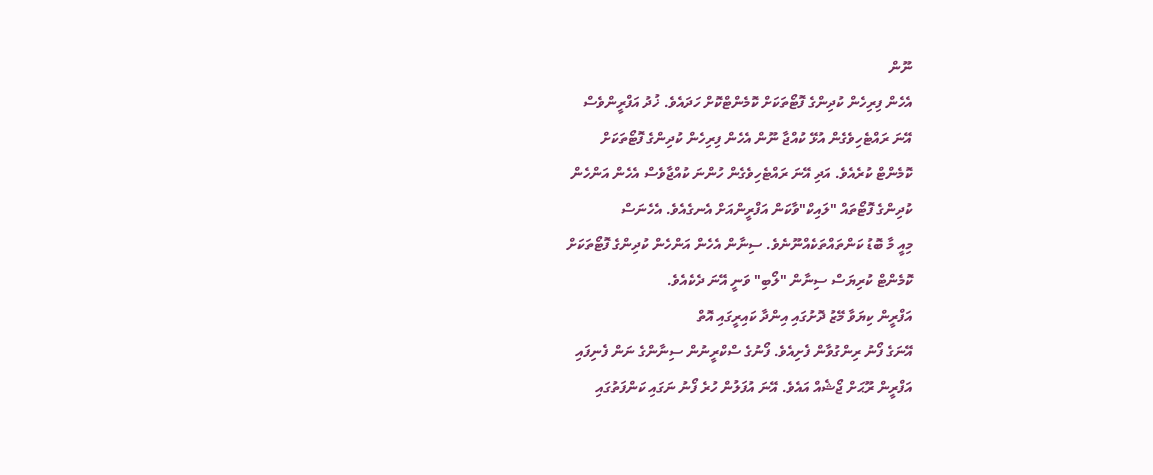ނޫން
އެހެން ފިރިހެން ކުދިންގެ ފޮޓޯތަކަށް ކޮމެންޓްކޮށް ހަދައެވެ. ޚުދު އަފްރީންވެސް
އޭނަ ރައްޓެހިވެގެން އުޅޭ ކުއްޖާ ނޫން އެހެން ފިރިހެން ކުދިންގެ ފޮޓޯތަކަށް
ކޮމެންޓް ކުރެއެވެ. އަދި އޭނަ ރައްޓެހިވެގެން ހުންނަ ކުއްޖާވެސް އެހެން އަންހެން
ކުދިންގެ ފޮޓޯތައް "ލައިކް"ވާކަން އަފްރީންއަށް އެނގެއެވެ. އެހެނަސް
މިއީ މާ ބޮޑު ކަންތައްތަކެއްނޫނެވެ. ސިނާން އެހެން އަންހެން ކުދިންގެ ފޮޓޯތަކަށް
ކޮމެންޓް ކުރިޔަސް ސިނާން "ލޯބި" ވަނީ އޭނަ ދެކެއެވެ.
އަފްރީން ކިޔަވާ މޭޒު ދޮށުގައި އިންދާ ކައިރީގައި އޮތް
އޭނަގެ ފޯނު ރިންގުވާން ފެށިއެވެ. ފޯނުގެ ސްކްރީނުން ސިނާންގެ ނަން ފެނިފައި
އަފްރީން ރޫޙަށް ޖޯޝެއް އައެވެ. އޭނަ އުފަލުން ހުރެ ފޯނު ނަގައި ކަންފަތުގައި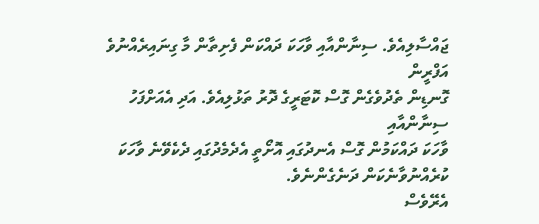ޖައްސާލިއެވެ. ސިނާންއާއި ވާހަކަ ދައްކަން ފެށިތާން މާ ގިނައިރެއްނުވެ އަފްރީން
ގޮނޑިން ތެދުވެގެން ގޮސް ކޮޓަރީގެ ދޮރު ތަޅުލިއެވެ. އަދި އެއަށްފަހު ސިނާންއާއި
ވާހަކަ ދައްކަމުން ގޮސް އެނދުގައި އޮށޯތީ އެދެމެދުގައި ދެކެވޭނެ ވާހަކަ
ކުރެއްނުވާނެކަން ދަނެގެންނެވެ.
އެރޭވެސް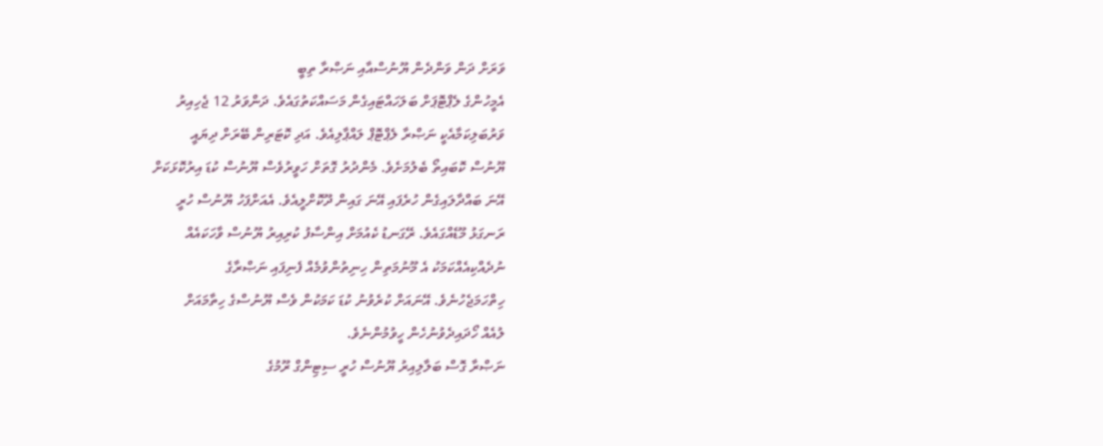ވަރަށް ދަން ވަންދެން ޔޫނުސްއާއި ނަޞްރާ ތިބީ
އެމީހުންގެ ލެޕްޓޮޕަށް ބަލަހައްޓައިގެން މަސައްކަތުގައެވެ. ދަންވަރު 12 ޖެހިއިރު
ވަރުބަލިކަމާއެކީ ނަޞްރާ ލެޕްޓޮޕް ލައްޕާލިއެވެ. އަދި ކޮޓަރިން ބޭރަށް ދިޔައީ
ޔޫނުސް ކޮބައިތޯ ބެލުމަށެވެ. މެންދުރު ގޮތަށް ހަވީރުވެސް ޔޫނުސް ކުޑަ އިރުކޮޅަކަށް
އޭނަ ބައްދާލައިގެން ހުރެފައި އޭނަ ގައިން ދޫކޮށްލީއެވެ. އެއަށްފަހު ޔޫނުސް ހުރީ
ރަނގަޅު މޫޑެއްގައެވެ. ރޭގަނޑު ކެއުމަށް އިންސާފު ކުރިއިރު ޔޫނުސް ވާހަކައެއް
ނުދެއްކިއެއްކަމަކު އެ މޫނުމަތިން ހިނިތުންވުމެއް ފެނިފައި ނަޞްރާގެ
ހިތްހަމަޖެހުނެވެ. އޭނައަށް ކުރެވުނު ކުޑަ ކަމަކުން ވެސް ޔޫނުސްގެ ހިތާމައަށް
ލުއެއް ހޯދައިދެވުނުހެން ހީވުމުންނެވެ.
ނަޞްރާ ގޮސް ބަލާލިއިރު ޔޫނުސް ހުރީ ސިޓިންގް ރޫމުގެ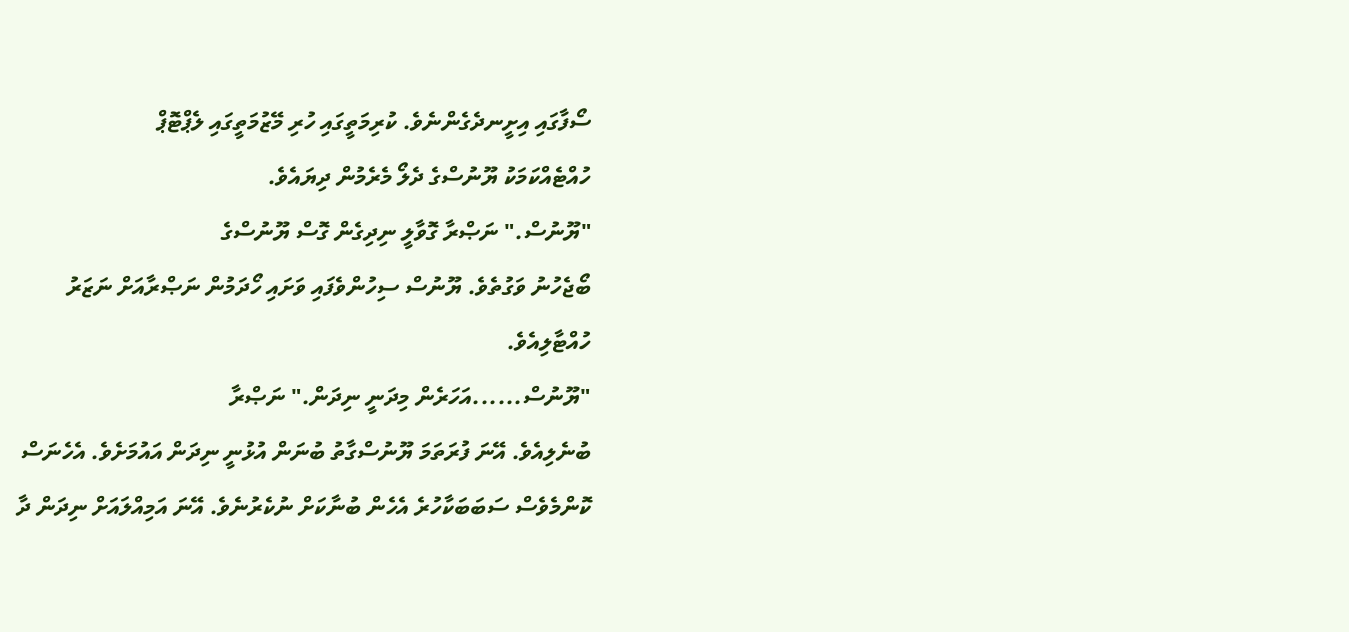ސޯފާގައި އިށީނދެގެންނެވެ. ކުރިމަތީގައި ހުރި މޭޒުމަތީގައި ލެޕްޓޮޕް
ހުއްޓެއްކަމަކު ޔޫނުސްގެ ދެލޯ މެރެމުން ދިޔައެވެ.
"ޔޫނުސް." ނަޞްރާ ގޮވާލީ ނިދިގެން ގޮސް ޔޫނުސްގެ
ބޯޖެހުނު ވަގުތެވެ. ޔޫނުސް ސިހުންވެފައި ވަށައި ހޯދަމުން ނަޞްރާއަށް ނަޒަރު
ހުއްޓާލިއެވެ.
"ޔޫނުސް......އަހަރެން މިދަނީ ނިދަން." ނަޞްރާ
ބުނެލިއެވެ. އޭނަ ފުރަތަމަ ޔޫނުސްގާތު ބުނަން އުޅުނީ ނިދަން އައުމަށެވެ. އެހެނަސް
ކޮންމެވެސް ސަބަބަކާހުރެ އެހެން ބުނާކަށް ނުކެރުނެވެ. އޭނަ އަމިއްލައަށް ނިދަން ދާ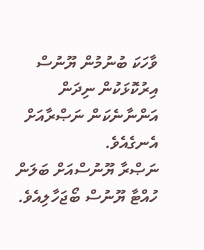ވާހަކަ ބުނުމުން ޔޫނުސް އިރުކޮޅަކުން ނިދަން އަންނާނެކަން ނަޞްރާއަށް އެނގެއެވެ.
ނަޞްރާ ޔޫނުސްއަށް ބަލަން ހުއްޓާ ޔޫނުސް ބޯޖަހާލިއެވެ.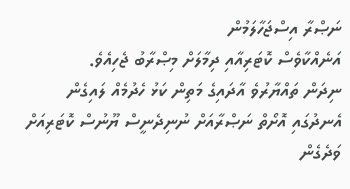ނަޞްރާ އިސްޖަހާލަމުން
އަނެއްކާވެސް ކޮޓަރިއާއި ދިމާލަށް މިޞްރާބު ޖެހިއެވެ.
ނިދަން ތައްޔާރުވެ އާދައިގެ މަތިން ކަޅު ހެދުމެއް ލައިގެން
އެނދުގައި އޮށޯތް ނަޞްރާއަށް ނުނިދެނީސް ޔޫނުސް ކޮޓަރިއަށް ވަދެގެން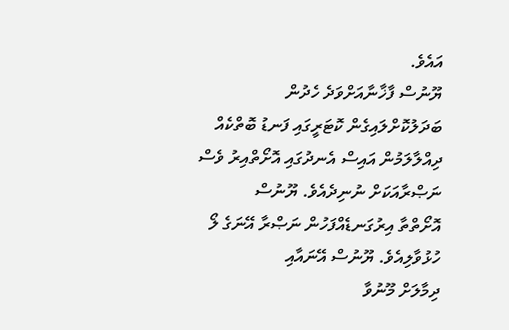އައެވެ.
ޔޫނުސް ފާޚާނާއަށްވަދެ ހެދުން ބަދަލުކޮށްލައިގެން ކޮޓަރީގައި ފަނޑު ބޮތްކެއް
ދިއްލާލަމުން އައިސް އެނދުގައި އޮށޯތްއިރު ވެސް ނަޞްރާއަކަށް ނުނިދެއެވެ. ޔޫނުސް
އޮށޯތްތާ އިރުގަނޑެއްފަހުން ނަޞްރާ އޭނަގެ ލޯ ހުޅުވާލިއެވެ. ޔޫނުސް އޭނައާއި
ދިމާލަށް މޫނުވާ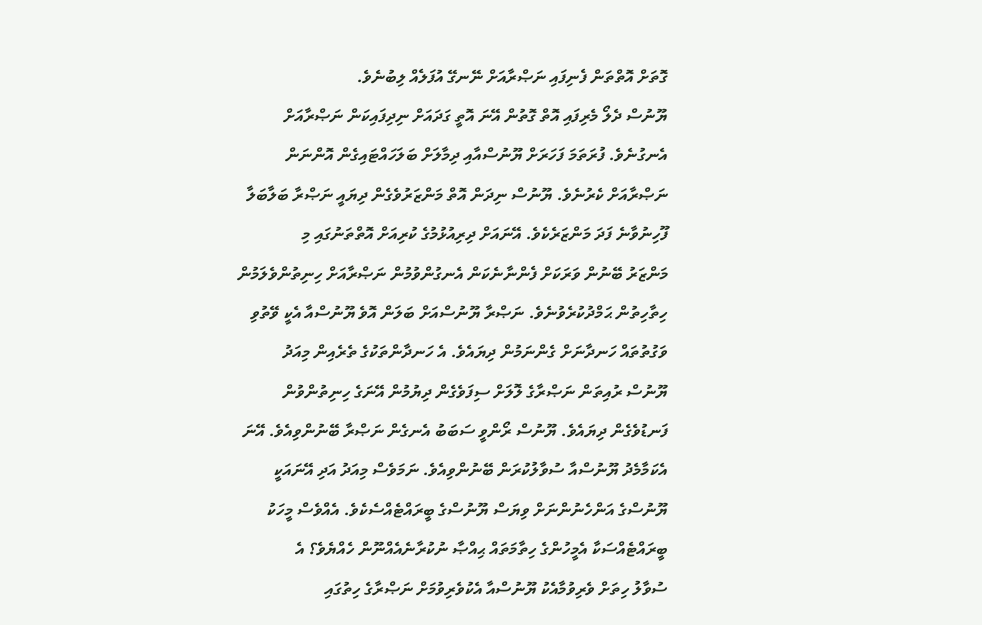ގޮތަށް އޮތްތަން ފެނިފައި ނަޞްރާއަށް ނޭނގޭ އުފަލެއް ލިބުނެވެ.
ޔޫނުސް ދެލޯ މެރިފައި އޮތް ގޮތުން އޭނަ އޮތީ ގަދައަށް ނިދިފައިކަން ނަޞްރާއަށް
އެނގުނެވެ. ފުރަތަމަ ފަހަރަށް ޔޫނުސްއާއި ދިމާލަށް ބަލަހައްޓައިގެން އޮންނަން
ނަޞްރާއަށް ކެރުނެވެ. ޔޫނުސް ނިދަން އޮތް މަންޒަރުވެގެން ދިޔައީ ނަޞްރާ ބަލާބަލާ
ފޫހިނުވާނެ ފަދަ މަންޒަރެކެވެ. އޭނައަށް ދިރިއުޅުމުގެ ކުރިއަށް އޮތްތަނުގައި މި
މަންޒަރު ބޭނުން ވަރަކަށް ފެންނާނެކަން އެނގުންވުމުން ނަޞްރާއަށް ހިނިތުންވެލަމުން
ހިތާހިތުން ޙަމްދުކުރެވުނެވެ. ނަޞްރާ ޔޫނުސްއަށް ބަލަން އޮވެ ޔޫނުސްއާ އެކީ ވޭތުވި
ވަގުތުތައް ހަނދާނަށް ގެންނަމުން ދިޔައެވެ. އެ ހަނދާންތަކުގެ ތެރެއިން މިއަދު
ޔޫނުސް ރުއިތަން ނަޞްރާގެ ލޮލަށް ސިފަވެގެން ދިޔުމުން އޭނަގެ ހިނިތުންވުން
ފަނޑުވެގެން ދިޔައެވެ. ޔޫނުސް ރޯންވީ ސަބަބު އެނގެން ނަޞްރާ ބޭނުންވިއެވެ. އޭނަ
އެކަމާމެދު ޔޫނުސްއާ ސުވާލުކުރަން ބޭނުންވިއެވެ. ނަމަވެސް މިއަދު އަދި އޭނައަކީ
ޔޫނުސްގެ އަންހެނުންނަށް ވިޔަސް ޔޫނުސްގެ ބީރައްޓެއްސެކެވެ. އެއްވެސް މީހަކު
ބީރައްޓެއްސަކާ އެމީހުންގެ ހިތާމަތައް ޙިއްޞާ ނުކުރާނެއެއްނޫން ހެއްޔެވެ؟ އެ
ސުވާލު ހިތަށް ވެރިވުމާއެކު ޔޫނުސްއާ އެކުވެރިވުމަށް ނަޞްރާގެ ހިތުގައި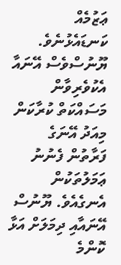ޢަޒުމެއް
ކަނޑައެޅުނެވެ. ޔޫނުސްވެސް އޭނައާ އެކުވެރިވާން މަސައްކަތް ކުރާކަން މިއަދު އޭނަގެ
ފަރާތުން ފެނުނު ޢަމަލުތަކުން އެނގެއެވެ. ޔޫނުސް އޭނައާއި ދިމަލަށް އަޅާ ކޮންމެ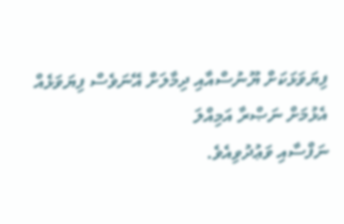ފިޔަވަޅަކަށް ޔޫނުސްއާއި ދިމާލަށް އޭނަވެސް ފިޔަވަޅެއް އެޅުމަށް ނަޞްރާ އަމިއްލަ
ނަފްސާއި ވަޢުދުވިއެވެ.